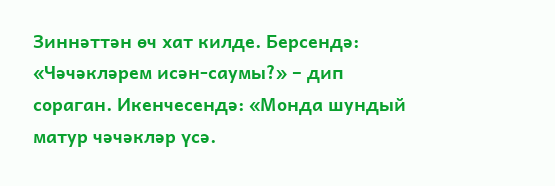Зиннәттән өч хат килде. Берсендә: «Чәчәкләрем исән-саумы?» – дип сораган. Икенчесендә: «Монда шундый матур чәчәкләр үсә.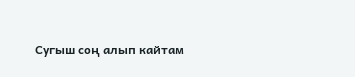Сугыш соң алып кайтам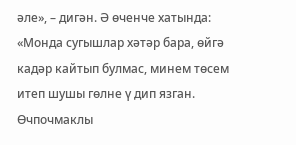әле», – дигән. Ә өченче хатында: «Монда сугышлар хәтәр бара, өйгә кадәр кайтып булмас, минем төсем итеп шушы гөлне ү дип язган. Өчпочмаклы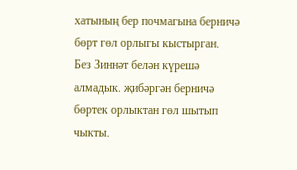хатының бер почмагына берничә бөрт гөл орлыгы кыстырган.
Без Зиннәт белән күрешә алмадык. җибәргән берничә бөртек орлыктан гөл шытып чыкты.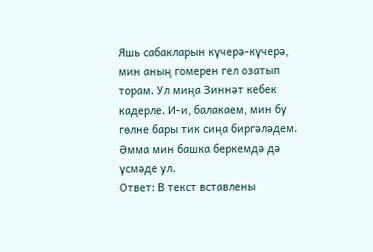Яшь сабакларын күчерә-күчерә, мин аның гомерен гел озатып торам. Ул миңа Зиннәт кебек кадерле. И-и, балакаем, мин бу гөлне бары тик сиңа биргәләдем. Әмма мин башка беркемдә дә үсмәде ул.
Ответ: В текст вставлены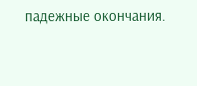падежные окончания.